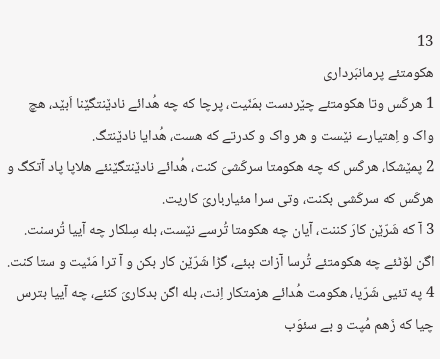13
هکومتئے پرمانبَرداری
1 هرکَس وتا هکومتئے چێردست بمَنّیت، پرچا که چه هُدائے نادێنتگێنا اَبێد، هچ واک و اِهتیارے نێست و هر واک و کدرتے که هست، هُدایا نادێنتگ.
2 پمێشکا، هرکَس که چه هکومتا سرکَشیَ کنت، هُدائے نادێنتگێنئے هلاپا پاد آتکگ و هرکَس که سرکَشی بکنت، وتی سرا مئیارباریَ کاریت.
3 آ که شَرّێن کارَ کننت، آیان چه هکومتا تُرسے نێست، بله سِلکار چه آییا تُرسنت. اگن لۆٹئے چه هکومتئے تُرسا آزات ببئے، گڑا شَرّێن کار بکن و آ ترا مَنّیت و ستا کنت.
4 په تئیی شَرّیا، هکومت هُدائے هزمتکار اِنت، بله اگن بدکاریَ کنئے، چه آییا بترس چیا که زَهم مُپت و بے سئوَب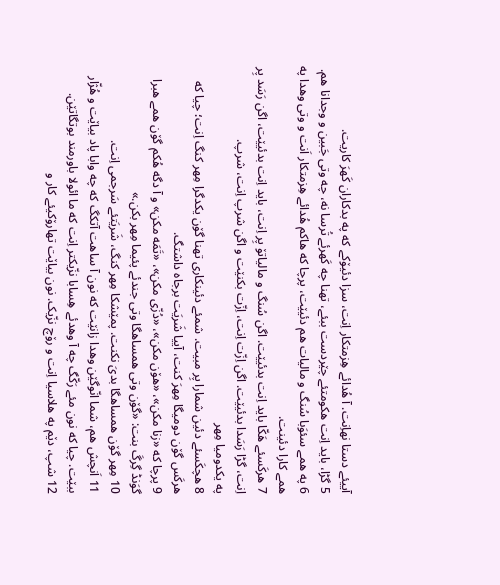آییئے دستا نهاِنت. آ هُدائے هِزمتکار اِنت، سزا دئیۆکے که په بدکاران کَهرَ کاریت.
5 گڑا، باید اِنت هکومتئے چێردست ببئے، تهنا چه کَهرئے تُرسا نه، چه وتی جَبین و وجدانا هم.
6 په همے سئوَبا سُنگ و مالیات هم دئیێت، پرچا که هاکم هُدائے هِزمتکار اَنت و وتی وهدا په همے کارا دئینت.
7 هرکَسئے هَکّا باید اِنت بدئیێت. اگن سُنگ و مالیاتۆ پِر اِنت، باید اِنت بدئیێت، اگن رَسَد پِر اِنت، گڑا رَسَدا بدئیێت. اگن اِزّت اِنت، اِزّت بکنێت و اگن شرپ اِنت، شرپ.
په یکدومیا مِهر
8 هچکَسئے دئین شمارا پِر مبیت. شمئے دئینکاری تهنا گۆن یکدگرا مِهر کنگ اِنت؛ چیا که هرکَس گۆن دومیگا مِهرَ کنت، آییا شَریَت برجاه داشتگ.
9 پرچا که «زنا مکن»، «هۆن مکن»، «دُزّی مکن»، «تَمَه مکن» و آ دگه هُکم گۆن همے هبرا گوَنڈ گِرگَ بنت: «گۆن وتی همساهگا وتی جندئے پئیما مِهر بکن.»
10 مِهر گۆن همساهگا بدیَ نکنت. پمێشکا مِهر کنگ، شَریَتئے سَرجمی اِنت.
11 اَنچش هم، شما انّوگێن وهدا زانێت که نون آ ساهت آتکگ که چه وابا پاد بیاێت و هُژّار ببێت. چیا که نون مئے رَکّگ چه آ وهدئے هِسابا نزّیکتر اِنت که ما ائولا باورمند بوتگاتێن.
12 شپ، دێم په هلاسیا اِنت و رۆچ نزّیک. نون بیاێت تهارۆکیئے کار و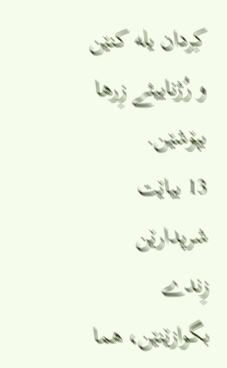کِردان یله کنێن و رُژناییئے زِرها بپۆشێن.
13 بیاێت شرپدارێن زِندے بگوازێنێن، هما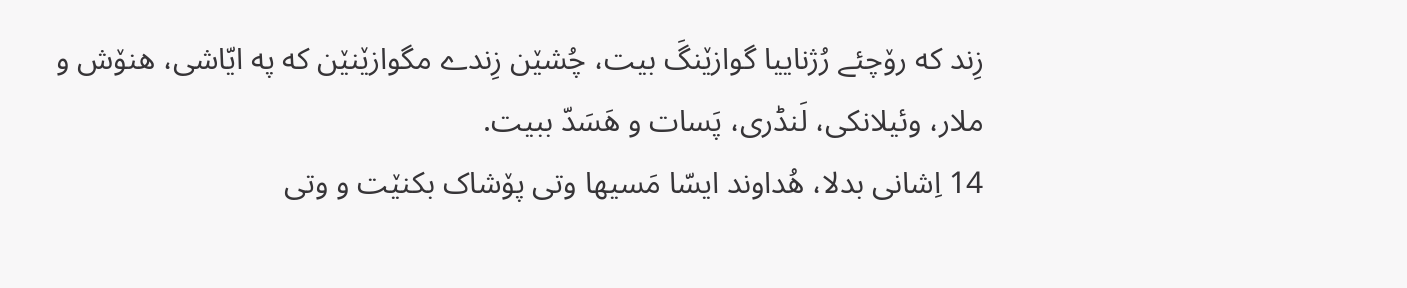زِند که رۆچئے رُژناییا گوازێنگَ بیت، چُشێن زِندے مگوازێنێن که په ایّاشی، هنۆش و ملار، وئیلانکی، لَنڈری، پَسات و هَسَدّ ببیت.
14 اِشانی بدلا، هُداوند ایسّا مَسیها وتی پۆشاک بکنێت و وتی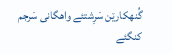گُنهکارێن سَرِشتئے واهگانی سَرجم کنگئے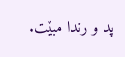پد و رندا مبێت.